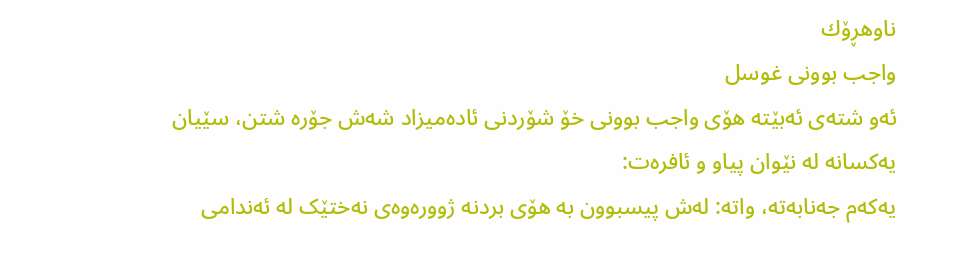ناوهڕۆك
واجب بوونی غوسل
ئەو شتەی ئەبێتە هۆی واجب بوونی خۆ شۆردنی ئادەمیزاد شەش جۆرە شتن، سێیان یەکسانە لە نێوان پیاو و ئافرەت:
یەکەم جەنابەتە، واتە: لەش پیسبوون بە هۆی بردنە ژوورەوەی نەختێک لە ئەندامی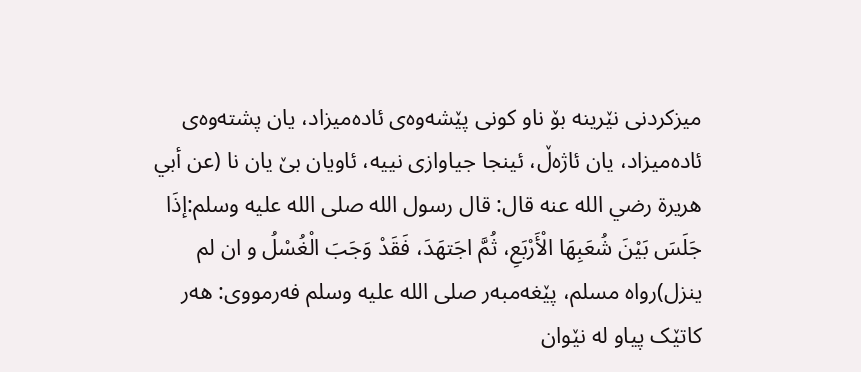میزکردنی نێرینە بۆ ناو کونی پێشەوەی ئادەمیزاد، یان پشتەوەی ئادەمیزاد، یان ئاژەڵ، ئینجا جیاوازی نییە، ئاویان بێ یان نا (عن أبي هريرة رضي الله عنه قال: قال رسول الله صلى الله عليه وسلم:إذَا جَلَسَ بَيْنَ شُعَبِهَا الْأَرْبَعِ، ثُمَّ اجَتهَدَ، فَقَدْ وَجَبَ الْغُسْلُ و ان لم ینزل)رواه مسلم، پێغەمبەر صلى الله عليه وسلم فەرمووی: هەر کاتێک پیاو لە نێوان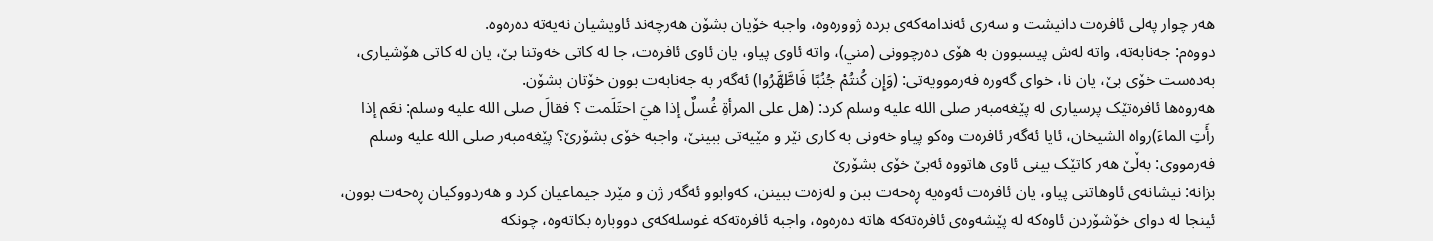هەر چوار پەلی ئافرەت دانیشت و سەری ئەندامەكەی بردە ژوورەوە، واجبە خۆیان بشۆن هەرچەند ئاویشیان نەیەتە دەرەوە.
دووەم: جەنابەتە، واتە لەش پیسبوون بە هۆی دەرچوونی (مني)، واتە ئاوی پیاو، یان ئاوی ئافرەت، جا لە کاتی خەوتنا بێ، یان لە کاتی هۆشیاری، بەدەست خۆی بێ، یان نا، خوای گەورە فەرموویەتی: (وَإِن كُنتُمْ جُنُبًا فَاطَّهَّرُوا) ئەگەر بە جەنابەت بوون خۆتان بشۆن.
هەروەها ئافرەتێک پرسیاری لە پێغەمبەر صلى الله عليه وسلم کرد: (هل على المرأةِ غُسلٌ إذا هيَ احتَلَمت ؟ فقالَ صلى الله عليه وسلم: نعَم إذا رأَتِ الماءَ)رواه الشیخان، ئایا ئەگەر ئافرەت وەکو پیاو خەونی بە کاری نێر و مێیەتی ببینێ، واجبە خۆی بشۆرێ؟ پێغەمبەر صلى الله عليه وسلم فەرمووی: بەڵێ هەر کاتێک بینی ئاوی هاتووە ئەبێ خۆی بشۆرێ
بزانە: نیشانەی ئاوهاتنی پیاو، یان ئافرەت ئەوەیە ڕەحەت ببن و لەزەت ببینن، کەوابوو ئەگەر ژن و مێرد جیماعیان کرد و هەردووکیان ڕەحەت بوون، ئینجا لە دوای خۆشۆردن ئاوەکە لە پێشەوەی ئافرەتەکە هاتە دەرەوە، واجبە ئافرەتەکە غوسلەکەی دووبارە بکاتەوە، چونکە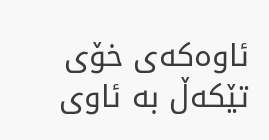ئاوەکەی خۆی تێکەڵ بە ئاوی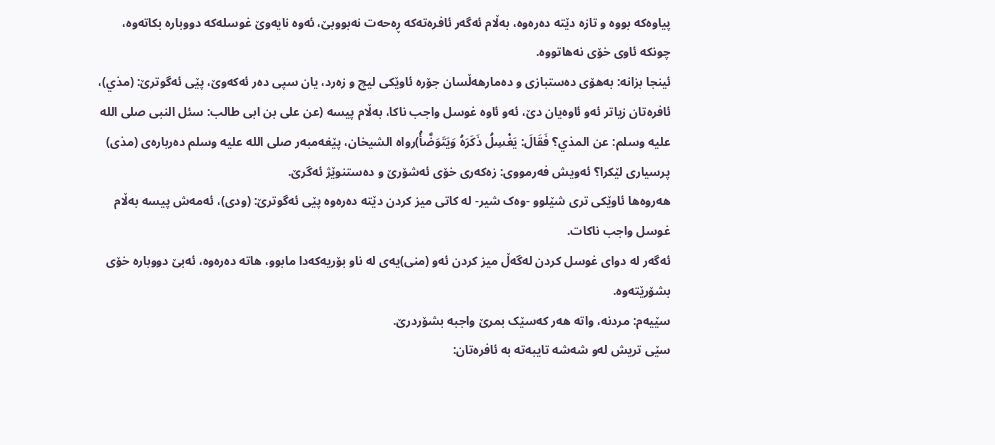پیاوەکە بووە و تازە دێتە دەرەوە، بەڵام ئەگەر ئافرەتەکە ڕەحەت نەبووبێ، ئەوە نایەوێ غوسلەکە دووبارە بکاتەوە، چونکە ئاوی خۆی نەهاتووە.
ئینجا بزانە: بەهۆی دەستبازی و دەمارهەڵسان جۆرە ئاوێکی لیچ و زەرد، یان سپی دەر ئەکەوێ، پێی ئەگوترێ: (مذي)، ئافرەتان زیاتر ئەو ئاوەیان دێ، ئەو ئاوە غوسل واجب ناکا، بەڵام پیسە (عن علی بن ابی طالب: سئل النبی صلى الله عليه وسلم: عن المذي؟ فَقَالَ: يَغْسِلُ ذَكَرَهُ وَيَتَوَضَّأُ)رواه الشیخان، پێغەمبەر صلى الله عليه وسلم دەربارەی (مذی) پرسیاری لێکرا؟ ئەویش فەرمووی: زەکەری خۆی ئەشۆرێ و دەستنوێژ ئەگرێ.
هەروەها ئاوێکی تری شێلوو -وەک شیر- لە کاتی میز کردن دێتە دەرەوە پێی ئەگوترێ: (ودی)، ئەمەش پیسە بەڵام غوسل واجب ناکات.
ئەگەر لە دوای غوسل کردن لەگەڵ میز کردن ئەو (منی)یەی لە ناو بۆریەکەدا مابوو، هاتە دەرەوە، ئەبێ دووبارە خۆی بشۆرێتەوە.
سێیەم: مردنە، واتە هەر کەسێک بمرێ واجبە بشۆردرێ.
سێی تریش لەو شەشە تایبەتە بە ئافرەتان: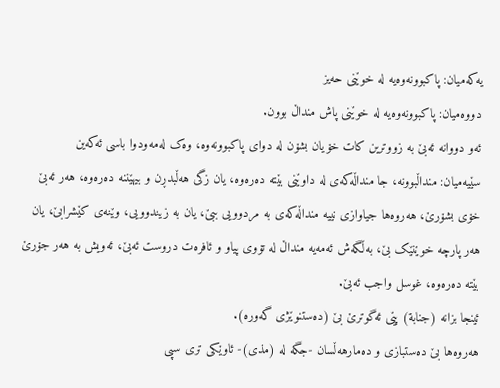یەکەمیان: پاکبوونەوەیە لە خوێنی حەیز
دووەمیان: پاکبوونەوەیە لە خوێنی پاش منداڵ بوون.
ئەو دووانە ئەبێ بە زووترین کات خۆیان بشۆن لە دوای پاکبوونەوە، وەک لەمەودوا باسی ئەکەین
سێیەمیان: منداڵبوونە، جا منداڵەکەی لە داوێنی بێتە دەرەوە، یان زگی هەڵبدڕن و بیهێننە دەرەوە، هەر ئەبێ خۆی بشۆرێ، هەروەها جیاوازی نییە منداڵەکەی بە مردوویی ببێ، یان بە زیندوویی، وێنەی کێشرابێ، یان هەر پارچە خوێنێک بێ، بەڵگەش ئەمەیە منداڵ لە تۆوی پیاو و ئافرەت دروست ئەبێ، ئەویش بە هەر جۆرێ بێتە دەرەوە، غوسل واجب ئەبێ.
ئینجا بزانە (جنابة) پێی ئەگوترێ بێ (دەستنوێژی گەورە).
هەروەها بێ دەستبازی و دەمارهەڵسان -جگە لە (مذی)- ئاوێکی تری سپی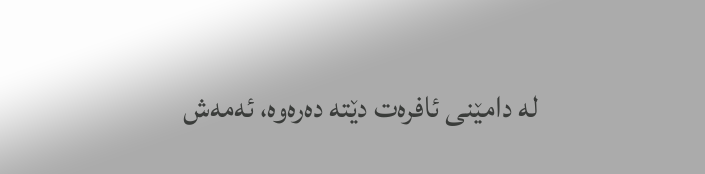لە دامێنی ئافرەت دێتە دەرەوە، ئەمەش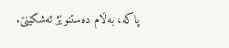پاکە، بەڵام دەستنوێژ ئەشکێنێ.